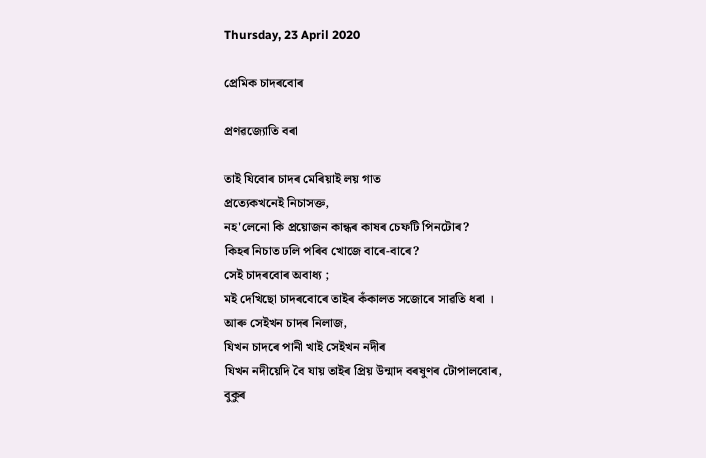Thursday, 23 April 2020

প্ৰেমিক চাদৰবোৰ

প্ৰণৱজ্যোতি বৰা

তাই যিবোৰ চাদৰ মেৰিয়াই লয় গাত
প্ৰত্যেকখনেই নিচাসক্ত,
নহ'লেনো কি প্ৰয়োজন কান্ধৰ কাষৰ চেফটি পিনটোৰ?
কিহৰ নিচাত ঢলি পৰিব খোজে বাৰে-বাৰে?
সেই চাদৰবোৰ অবাধ্য ;
মই দেখিছো চাদৰবোৰে তাইৰ কঁ‌কালত সজোৰে সাৱতি ধৰা ।
আৰু সেইখন চাদৰ নিলাজ,
যিখন চাদৰে পানী খাই সেইখন নদীৰ
যিখন নদীয়েদি বৈ যায় তাইৰ প্ৰিয় উন্মাদ বৰষুণৰ টোপালবোৰ,
বুকুৰ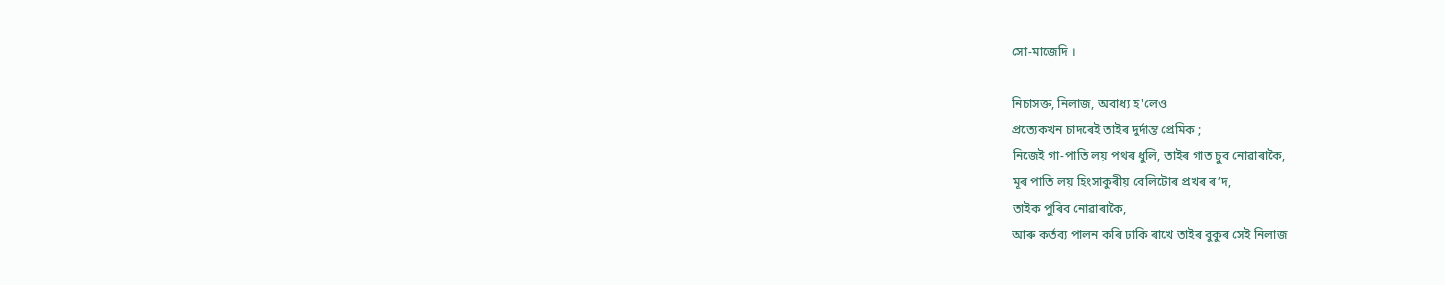সো-মাজেদি ।

নিচাসক্ত, নিলাজ, অবাধ্য হ'লেও
প্ৰত্যেকখন চাদৰেই তাইৰ দুৰ্দান্ত প্ৰেমিক ;
নিজেই গা-পাতি লয় পথৰ ধুলি, তাইৰ গাত চুব নোৱাৰাকৈ,
মূৰ পাতি লয় হিংসাকুৰীয় বেলিটোৰ প্ৰখৰ ৰ’দ,
তাইক পুৰিব নোৱাৰাকৈ,
আৰু কৰ্তব্য পালন কৰি ঢাকি ৰাখে তাইৰ বুকুৰ সেই নিলাজ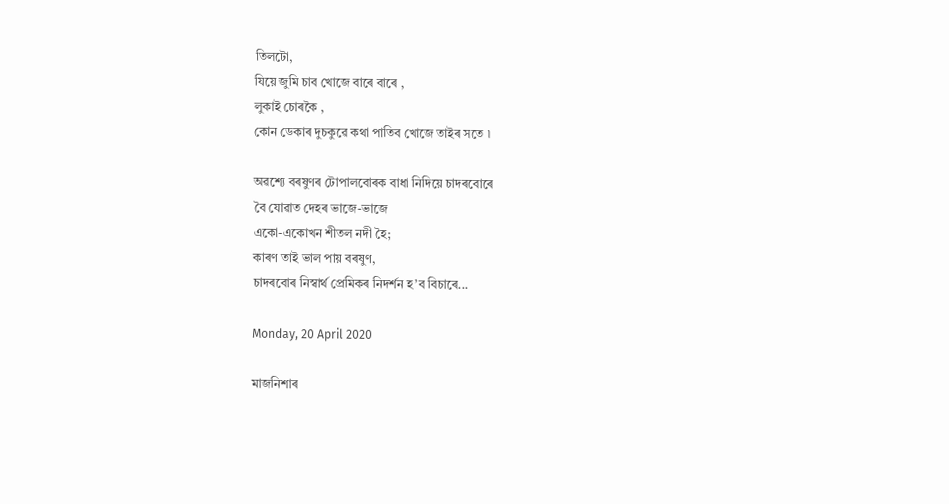তিলটো,
যিয়ে জুমি চাব খোজে বাৰে বাৰে ,
লুকাই চোৰকৈ ,
কোন ডেকাৰ দুচকুৱে কথা পাতিব খোজে তাইৰ সতে ৷

অৱশ্যে বৰষুণৰ টোপালবোৰক বাধা নিদিয়ে চাদৰবোৰে
বৈ যোৱাত দেহৰ ভাজে-ভাজে
একো-একোখন শীতল নদী হৈ;
কাৰণ তাই ভাল পায় বৰষুণ,
চাদৰবোৰ নিস্ৱাৰ্থ প্ৰেমিকৰ নিদৰ্শন হ’ব বিচাৰে...

Monday, 20 April 2020

মাজনিশাৰ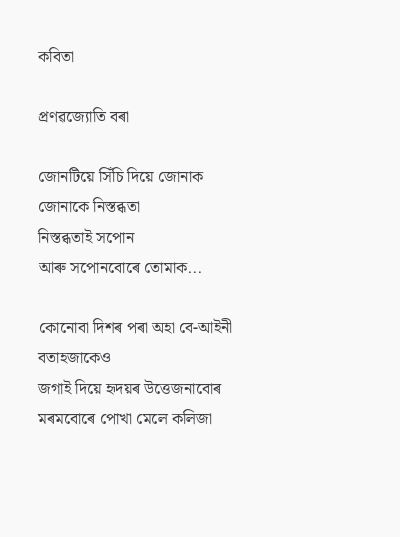কবিতা

প্ৰণৱজ্যোতি বৰা

জোনটিয়ে সিঁচি দিয়ে জোনাক
জোনাকে নিস্তব্ধতা
নিস্তব্ধতাই সপোন
আৰু সপোনবোৰে তোমাক...

কোনোবা দিশৰ পৰা অহা বে-আইনী বতাহজাকেও
জগাই দিয়ে হৃদয়ৰ উত্তেজনাবোৰ
মৰমবোৰে পোখা মেলে কলিজা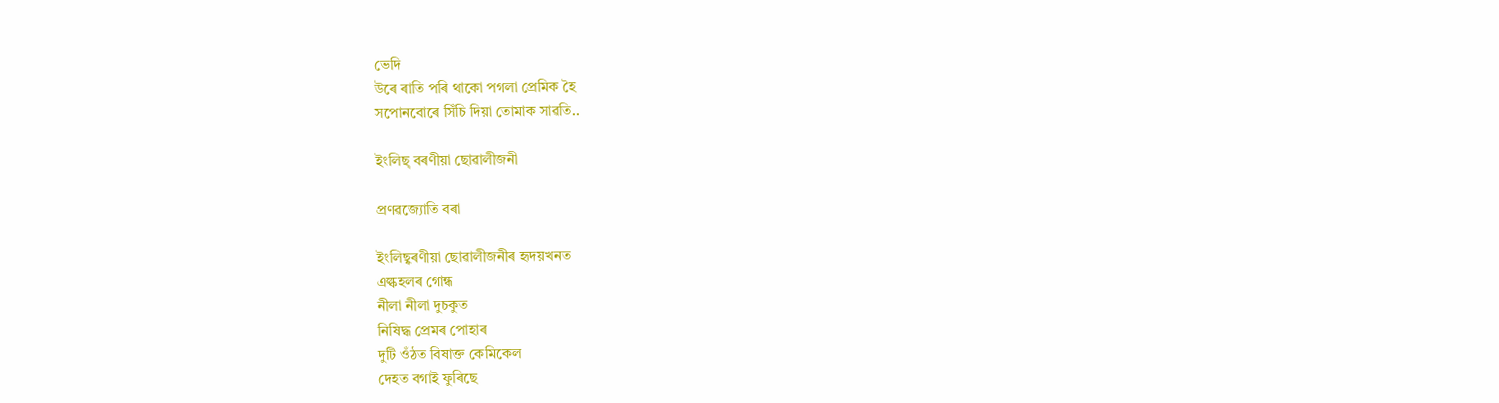ভেদি
উৰে ৰাতি পৰি থাকো পগলা প্রেমিক হৈ
সপোনবোৰে সিঁচি দিয়া তোমাক সাৱতি..

ইংলিছ্‌ বৰণীয়া ছোৱালীজনী

প্ৰণৱজ্যোতি বৰা

ইংলিছ্বৰণীয়া ছোৱালীজনীৰ হৃদয়খনত
এল্কহলৰ গোন্ধ
নীলা নীলা দুচকুত
নিষিদ্ধ প্ৰেমৰ পোহাৰ
দুটি ওঁঠত বিষাক্ত কেমিকেল
দেহত বগাই ফুৰিছে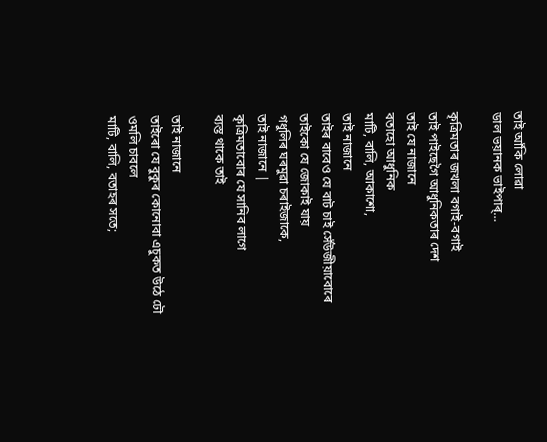তাই আঁকি লোৱা
ডাল ভয়ানক ভাইপাৰ্‌…

কৃত্ৰিমতাৰ জখলা বগাই-বগাই
তাই পাইছেগৈ আধুনিকতাৰ দেশ
তাই যে নাজানে
বতাহো আধুনিক
মাটি, বালি, আকাশো,
তাই নাজানে
তাইৰ বাবেও যে বাট চাই সেঁউজীয়াবোৰে
তাইকো যে জোকাই যায়
গধুলিৰ ঘৰমুৱা চৰাইজাকে,
তাই নাজানে |
কৃত্ৰিমতাবোৰ যে সানিব লাগে
ব্যস্ত থাকে তাই

তাই নাজানে
তাইৰো যে বুকুৰ কোনোবা এচুকত উঠে ঢৌ
ওমলি চাবলে
মাটি, বালি, বতাহৰ সতে;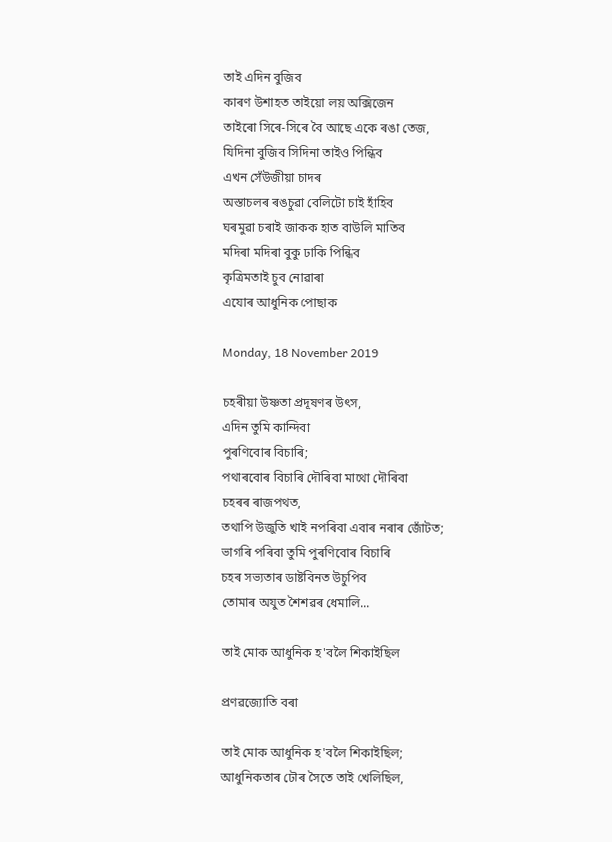তাই এদিন বুজিব
কাৰণ উশাহত তাইয়ো লয় অক্সিজেন
তাইৰো সিৰে-সিৰে বৈ আছে একে ৰঙা তেজ,
যিদিনা বুজিব সিদিনা তাইও পিন্ধিব
এখন সেঁউজীয়া চাদৰ
অস্তাচলৰ ৰঙচুৱা বেলিটো চাই হাঁহিব
ঘৰমুৱা চৰাই জাকক হাত বাউলি মাতিব
মদিৰা মদিৰা বুকু ঢাকি পিন্ধিব
কৃত্ৰিমতাই চুব নোৱাৰা
এযোৰ আধুনিক পোছাক

Monday, 18 November 2019

চহৰীয়া উষ্ণতা প্রদূষণৰ উৎস,
এদিন তুমি কান্দিবা
পুৰণিবোৰ বিচাৰি;
পথাৰবোৰ বিচাৰি দৌৰিবা মাথো দৌৰিবা
চহৰৰ ৰাজপথত,
তথাপি উজুতি খাই নপৰিবা এবাৰ নৰাৰ জোঁটত;
ভাগৰি পৰিবা তুমি পুৰণিবোৰ বিচাৰি
চহৰ সভ্যতাৰ ডাষ্টবিনত উচুপিব
তোমাৰ অযুত শৈশৱৰ ধেমালি...

তাই মোক আধুনিক হ'বলৈ শিকাইছিল

প্ৰণৱজ্যোতি বৰা

তাই মোক আধুনিক হ'বলৈ শিকাইছিল;
আধুনিকতাৰ ঢৌৰ সৈতে তাই খেলিছিল,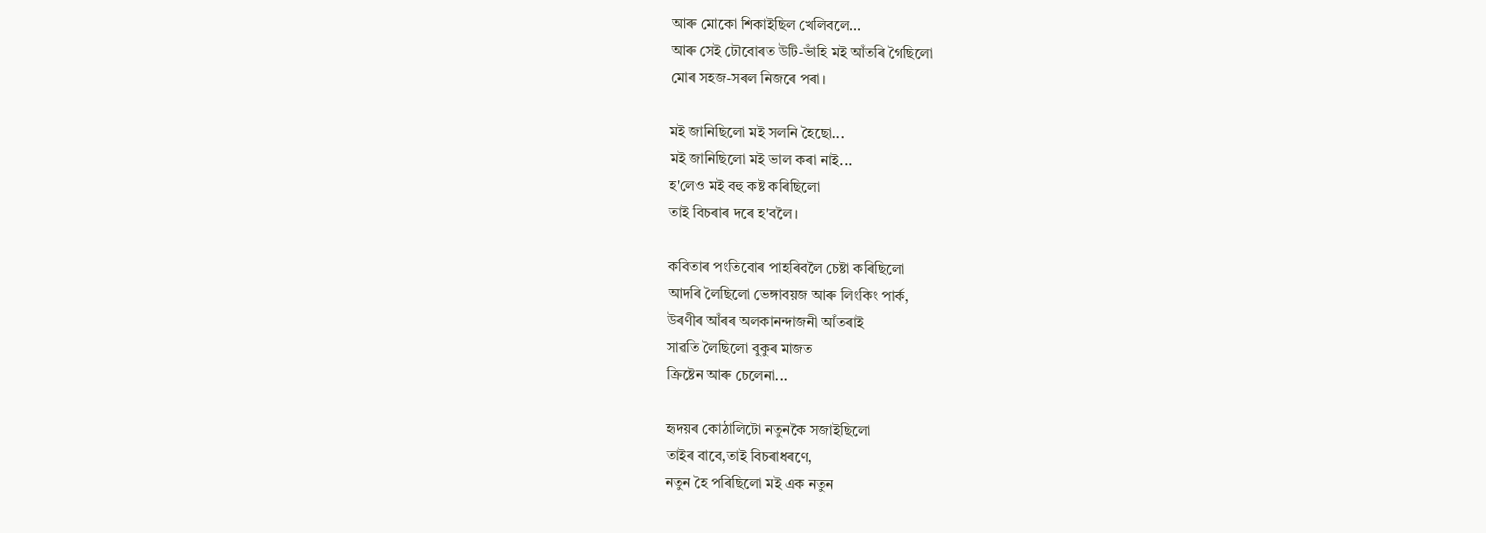আৰু মোকো শিকাইছিল খেলিবলে...
আৰু সেই ঢৌবোৰত উটি-ভাঁহি মই আঁতৰি গৈছিলো
মোৰ সহজ-সৰল নিজৰে পৰা।

মই জানিছিলো মই সলনি হৈছো...
মই জানিছিলো মই ভাল কৰা নাই...
হ'লেও মই বহু কষ্ট কৰিছিলো
তাই বিচৰাৰ দৰে হ'বলৈ।

কবিতাৰ পংতিবোৰ পাহৰিবলৈ চেষ্টা কৰিছিলো
আদৰি লৈছিলো ভেঙ্গাবয়জ আৰু লিংকিং পার্ক,
উৰণীৰ আঁৰৰ অলকানন্দাজনী আঁতৰাই
সাৱতি লৈছিলো বুকুৰ মাজত
ক্রিষ্টেন আৰু চেলেনা...

হৃদয়ৰ কোঠালিটো নতুনকৈ সজাইছিলো
তাইৰ বাবে,তাই বিচৰাধৰণে,
নতুন হৈ পৰিছিলো মই এক নতুন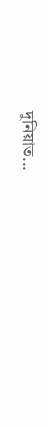দুনিয়াত...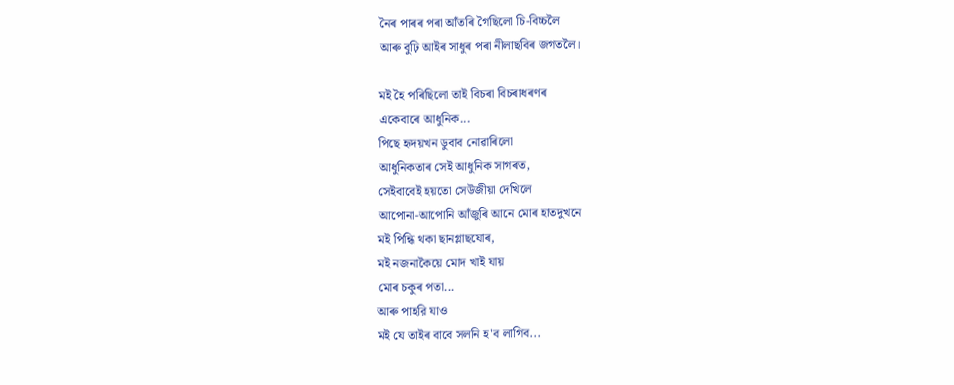নৈৰ পাৰৰ পৰা আঁতৰি গৈছিলো চি-বিচ্চলৈ
আৰু বুঢ়ি আইৰ সাধুৰ পৰা নীলাছবিৰ জগতলৈ।

মই হৈ পৰিছিলো তাই বিচৰা বিচৰাধৰণৰ
একেবাৰে আধুনিক...
পিছে হৃদয়খন ডুবাব নোৱাৰিলো
আধুনিকতাৰ সেই আধুনিক সাগৰত,
সেইবাবেই হয়তো সেউজীয়া দেখিলে
আপোনা-আপোনি আঁজুৰি আনে মোৰ হাতদুখনে
মই পিন্ধি থকা ছানগ্লাছযোৰ,
মই নজনাকৈয়ে মোদ খাই যায়
মোৰ চকুৰ পতা...
আৰু পাহরি যাও
মই যে তাইৰ বাবে সলনি হ'ব লাগিব...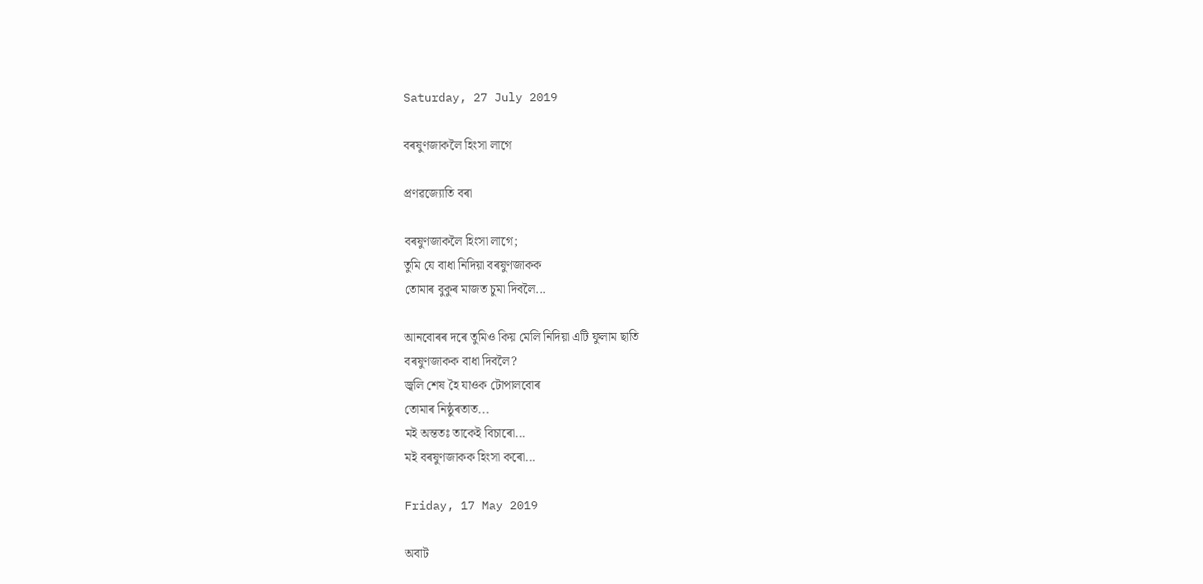Saturday, 27 July 2019

বৰষুণজাকলৈ হিংসা লাগে

প্ৰণৱজ্যোতি বৰা

বৰষুণজাকলৈ হিংসা লাগে;
তুমি যে বাধা নিদিয়া বৰষুণজাকক
তোমাৰ বুকুৰ মাজত চুমা দিবলৈ...

আনবোৰৰ দৰে তুমিও কিয় মেলি নিদিয়া এটি ফুলাম ছাতি
বৰষুণজাকক বাধা দিবলৈ?
জ্বলি শেষ হৈ যাওক টোপালবোৰ
তোমাৰ নিষ্ঠুৰতাত...
মই অন্ততঃ তাকেই বিচাৰো...
মই বৰষুণজাকক হিংসা কৰো...

Friday, 17 May 2019

অবাট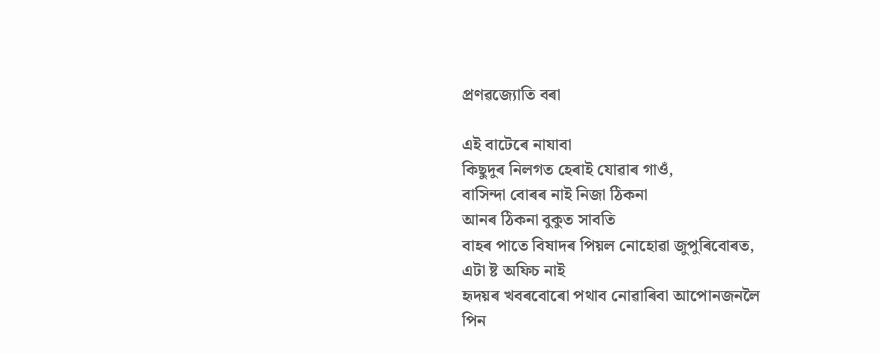প্ৰণৱজ্যোতি বৰা

এই বাটেৰে নাযাবা
কিছুদুৰ নিলগত হেৰাই যোৱাৰ গাওঁ,
বাসিন্দা বোৰৰ নাই নিজা ঠিকনা
আনৰ ঠিকনা বুকুত সাবতি
বাহৰ পাতে বিষাদৰ পিয়ল নোহোৱা জুপুৰিবোৰত,
এটা ষ্ট অফিচ নাই
হৃদয়ৰ খবৰবোৰো পথাব নোৱাৰিবা আপোনজনলৈ
পিন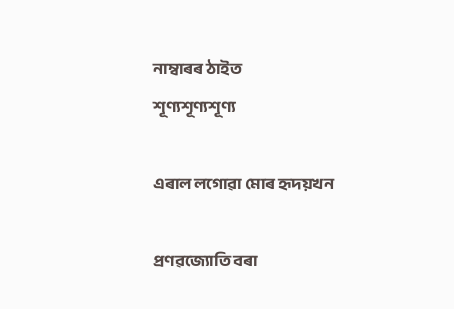নাম্বাৰৰ ঠাইত
শূণ্যশূণ্যশূণ্য

এৰাল লগোৱা মোৰ হৃদয়খন

প্ৰণৱজ্যোতি বৰা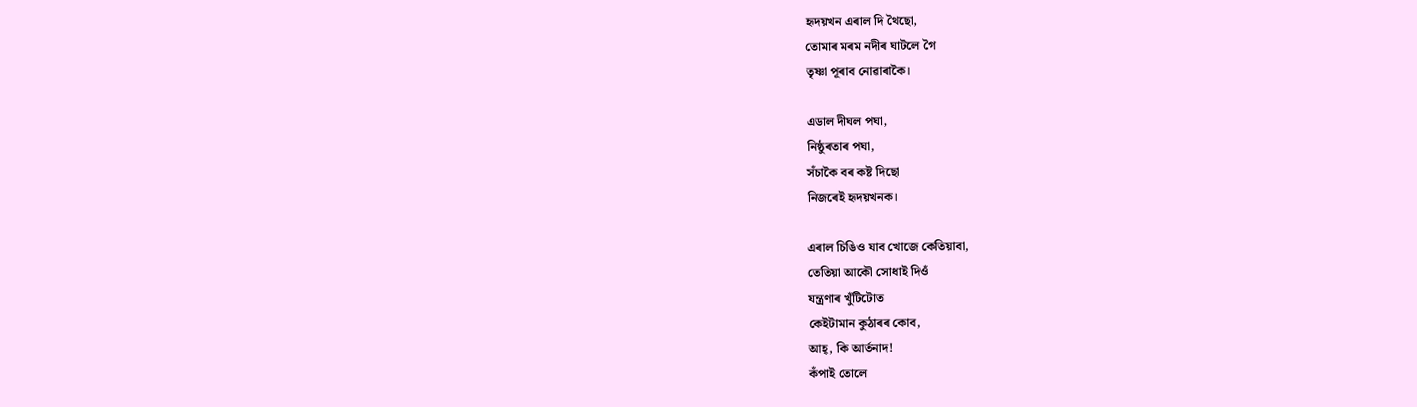হৃদয়খন এৰাল দি থৈছো,
তোমাৰ মৰম নদীৰ ঘাটলে গৈ
তৃষ্ণা পূৰাব নোৱাৰাকৈ।

এডাল দীঘল পঘা,
নিষ্ঠুৰতাৰ পঘা,
সঁচাকৈ বৰ কষ্ট দিছো
নিজৰেই হৃদয়খনক।

এৰাল চিঙিও যাব খোজে কেতিয়াবা,
তেতিয়া আকৌ সোধাই দিওঁ
যন্ত্রণাৰ খুঁটিটোত
কেইটামান কুঠাৰৰ কোব,
আহ্, কি আর্তনাদ!
কঁপাই তোলে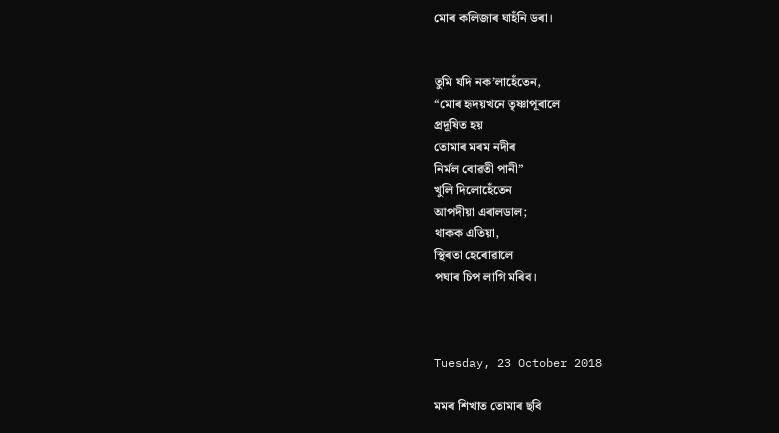মোৰ কলিজাৰ ঘাহঁনি ডৰা।


তুমি যদি নক’লাহেঁতেন,
“মোৰ হৃদয়খনে তৃষ্ণাপূৰালে
প্রদূষিত হয়
তোমাৰ মৰম নদীৰ
নির্মল বোৱতী পানী”
খুলি দিলোহেঁতেন
আপদীয়া এৰালডাল;
থাকক এতিয়া,
স্থিৰতা হেৰোৱালে
পঘাৰ চিপ লাগি মৰিব।



Tuesday, 23 October 2018

মমৰ শিখাত তোমাৰ ছবি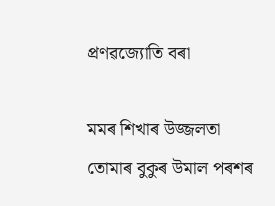প্ৰণৱজ্যোতি বৰা

মমৰ শিখাৰ উজ্জলতা
তোমাৰ বুকুৰ উমাল পৰশৰ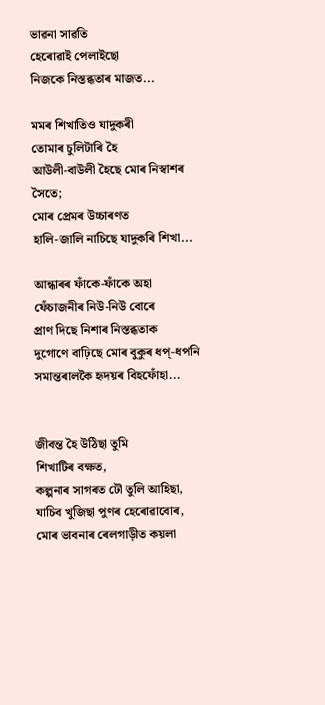ভাৱনা সাৱতি
হেৰোৱাই পেলাইছো
নিজকে নিস্তব্ধতাৰ মাজত...

মমৰ শিখাতিও যাদুকৰী
তোমাৰ চুলিটাৰি হৈ
আউলী-বাউলী হৈছে মোৰ নিস্বাশৰ সৈতে;
মোৰ প্রেমৰ উচ্চাৰণত
হালি-জালি নাচিছে যাদুকৰি শিখা...

আন্ধাৰৰ ফাঁকে-ফাঁকে অহা
ফেঁচাজনীৰ নিউ-নিউ বোৰে
প্রাণ দিছে নিশাৰ নিস্তব্ধতাক
দুগোণে বাঢ়িছে মোৰ বুকুৰ ধপ্-ধপনি
সমান্তৰালকৈ হৃদয়ৰ বিহফোঁহা...


জীবন্ত হৈ উঠিছা তুমি
শিখাটিৰ বক্ষত,
কল্পনাৰ সাগৰত ঢৌ তুলি আহিছা,
যাচিব খুজিছা পুণৰ হেৰোৱাবোৰ,
মোৰ ভাবনাৰ ৰেলগাড়ীত কয়লা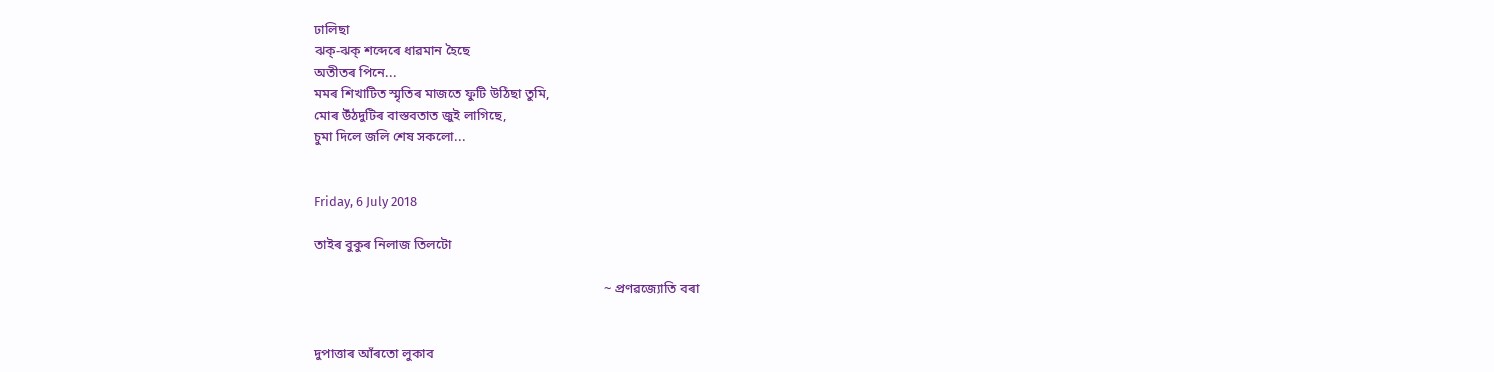ঢালিছা
ঝক্-ঝক্ শব্দেৰে ধাৱমান হৈছে
অতীতৰ পিনে...
মমৰ শিখাটিত স্মৃতিৰ মাজতে ফুটি উঠিছা তুমি,
মোৰ উঁঠদুটিৰ বাস্তবতাত জুই লাগিছে,
চুমা দিলে জলি শেষ সকলো...


Friday, 6 July 2018

তাইৰ বুকুৰ নিলাজ তিলটো

                                                                                      ~ প্ৰণৱজ্যোতি বৰা


দুপাত্তাৰ আঁৰতো লুকাব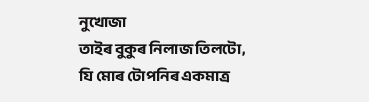নুখোজা
তাইৰ বুকুৰ নিলাজ তিলটো,
যি মোৰ টোপনিৰ একমাত্ৰ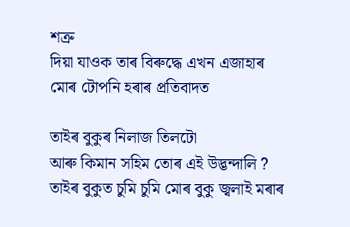শত্ৰু
দিয়া যাওক তাৰ বিৰুদ্ধে এখন এজাহাৰ
মোৰ টোপনি হৰাৰ প্ৰতিবাদত

তাইৰ বুকুৰ নিলাজ তিলটো
আৰু কিমান সহিম তোৰ এই উদ্ভন্দালি ?
তাইৰ বুকুত চুমি চুমি মোৰ বুকু জ্বলাই মৰাৰ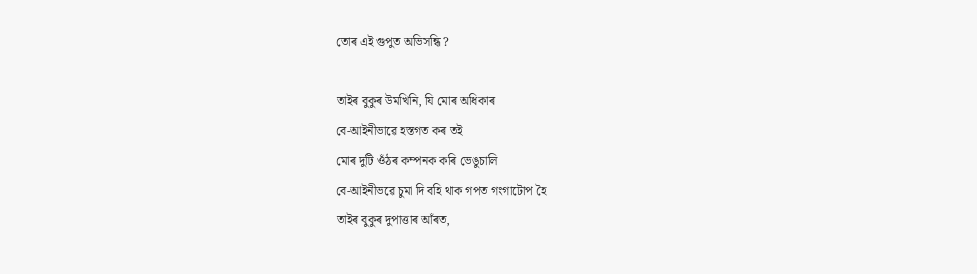তোৰ এই গুপুত অভিসন্ধি ?

তাইৰ বুকুৰ উমখিনি, যি মোৰ অধিকাৰ
বে-আইনীভাৱে হস্তগত কৰ তই
মোৰ দুটি ওঁঠৰ কম্পনক কৰি ভেঙুচালি
বে-আইনীভৱে চুমা দি বহি থাক গপত গংগাটোপ হৈ
তাইৰ বুকুৰ দুপাত্তাৰ আঁৰত,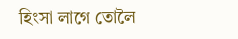হিংসা লাগে তোলৈ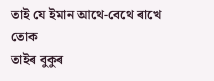তাই যে ইমান আথে-বেথে ৰাখে তোক
তাইৰ বুকুৰ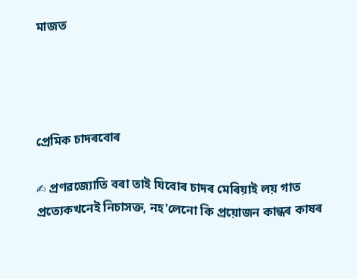মাজত




প্ৰেমিক চাদৰবোৰ

✍ প্ৰণৱজ্যোতি বৰা তাই যিবোৰ চাদৰ মেৰিয়াই লয় গাত প্ৰত্যেকখনেই নিচাসক্ত, নহ'লেনো কি প্ৰয়োজন কান্ধৰ কাষৰ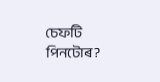চেফটি পিনটোৰ?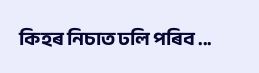কিহৰ নিচাত ঢলি পৰিব ...